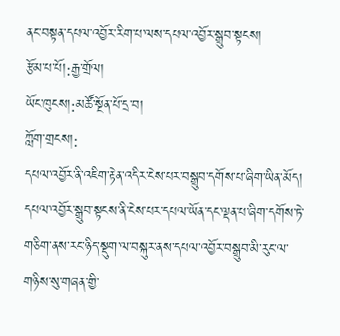ནང་བསྟན་དཔལ་འབྱོར་རིག་པ་ལས་དཔལ་འབྱོར་སྒྲུབ་སྟངས།
རྩོམ་པ་པོ།:རྒྱ་གྲོལ།
ཡོང་ཁུངས།:མཚོ་སྔོན་པོ་དྲ་བ།
ཀློག་གྲངས།:
དཔལ་འབྱོར་ནི་འཇིག་རྟེན་འདིར་ངེས་པར་བསྒྲུབ་དགོས་པ་ཞིག་ཡིན་མོད། དཔལ་འབྱོར་སྒྲུབ་སྟངས་ནི་ངེས་པར་དཔལ་ཡོན་དང་ལྡན་པ་ཞིག་དགོས་ཏེ་གཅིག་ནས་རང་ཉིད་སྡུག་ལ་བསྐུར་ནས་དཔལ་འབྱོར་བསྒྲུབ་མི་རུང་ལ་གཉིས་སུ་གཞན་གྱི་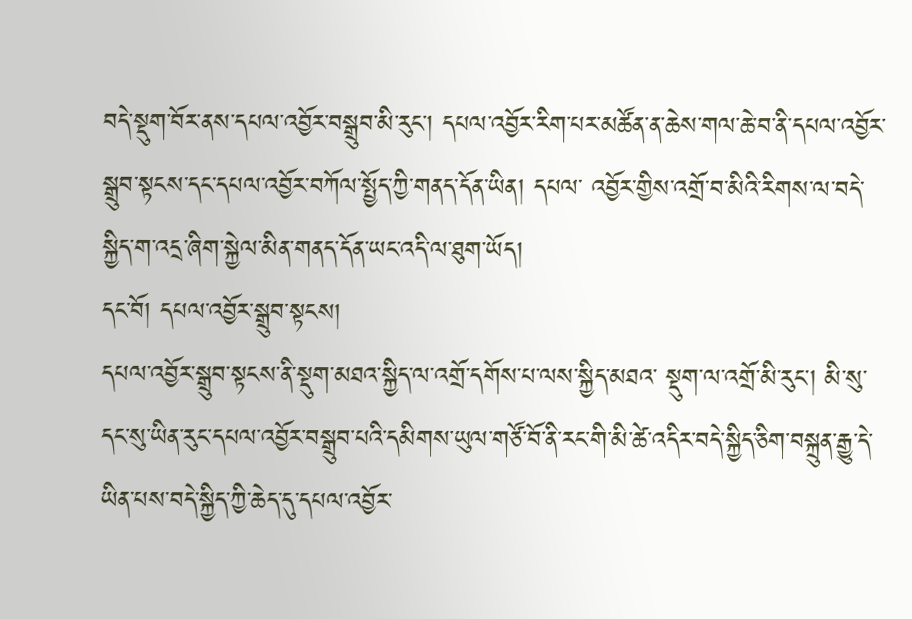བདེ་སྡུག་བོར་ནས་དཔལ་འབྱོར་བསྒྲུབ་མི་རུང་། དཔལ་འབྱོར་རིག་པར་མཚོན་ན་ཆེས་གལ་ཆེ་བ་ནི་དཔལ་འབྱོར་སྒྲུབ་སྟངས་དང་དཔལ་འབྱོར་བཀོལ་སྤྱོད་ཀྱི་གནད་དོན་ཡིན། དཔལ་ འབྱོར་གྱིས་འགྲོ་བ་མིའི་རིགས་ལ་བདེ་སྐྱིད་ག་འདྲ་ཞིག་སྐྱེལ་མིན་གནད་དོན་ཡང་འདི་ལ་ཐུག་ཡོད།
དང་བོ། དཔལ་འབྱོར་སྒྲུབ་སྟངས།
དཔལ་འབྱོར་སྒྲུབ་སྟངས་ནི་སྡུག་མཐའ་སྐྱིད་ལ་འགྲོ་དགོས་པ་ལས་སྐྱིད་མཐའ་ སྡུག་ལ་འགྲོ་མི་རུང་། མི་སུ་དང་སུ་ཡིན་རུང་དཔལ་འབྱོར་བསྒྲུབ་པའི་དམིགས་ཡུལ་གཙོ་བོ་ནི་རང་གི་མི་ཚེ་འདིར་བདེ་སྐྱིད་ཅིག་བསྐྲུན་རྒྱུ་དེ་ཡིན་པས་བདེ་སྐྱིད་ཀྱི་ཆེད་དུ་དཔལ་འབྱོར་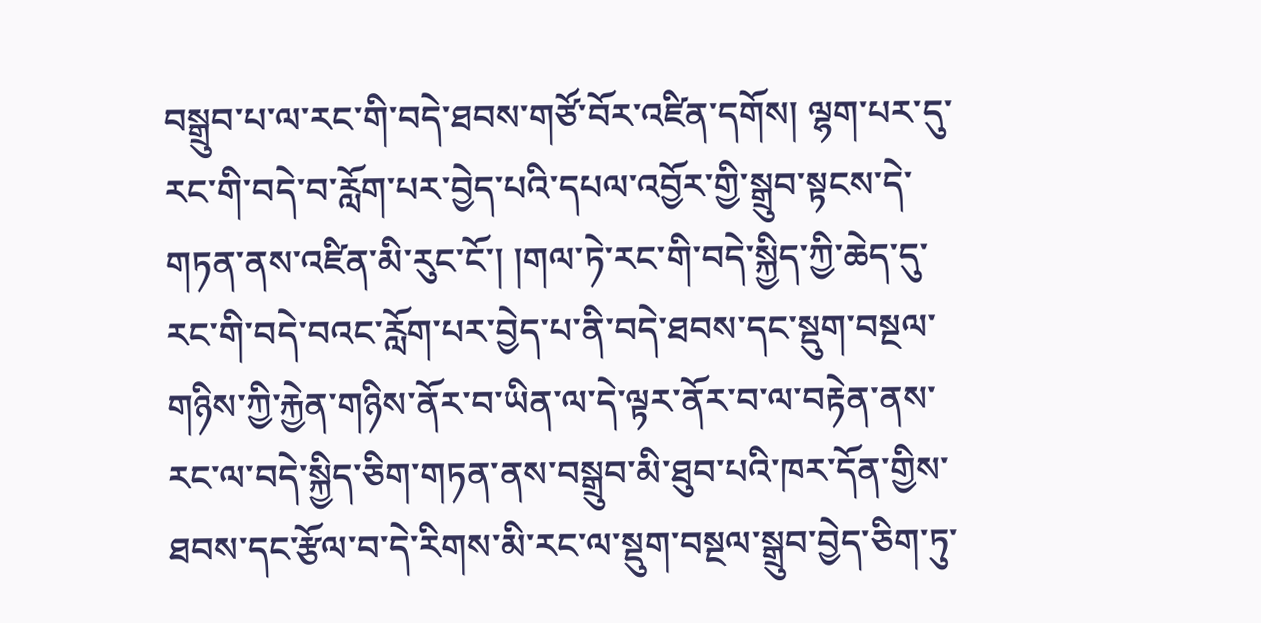བསྒྲུབ་པ་ལ་རང་གི་བདེ་ཐབས་གཙོ་བོར་འཛིན་དགོས། ལྷག་པར་དུ་རང་གི་བདེ་བ་རློག་པར་བྱེད་པའི་དཔལ་འབྱོར་གྱི་སྒྲུབ་སྟངས་དེ་གཏན་ནས་འཛིན་མི་རུང་ངོ་། །གལ་ཏེ་རང་གི་བདེ་སྐྱིད་ཀྱི་ཆེད་དུ་རང་གི་བདེ་བའང་རློག་པར་བྱེད་པ་ནི་བདེ་ཐབས་དང་སྡུག་བསྔལ་གཉིས་ཀྱི་རྐྱེན་གཉིས་ནོར་བ་ཡིན་ལ་དེ་ལྟར་ནོར་བ་ལ་བརྟེན་ནས་རང་ལ་བདེ་སྐྱིད་ཅིག་གཏན་ནས་བསྒྲུབ་མི་ཐུབ་པའི་ཁར་དོན་གྱིས་ཐབས་དང་རྩོལ་བ་དེ་རིགས་མི་རང་ལ་སྡུག་བསྔལ་སྒྲུབ་བྱེད་ཅིག་ཏུ་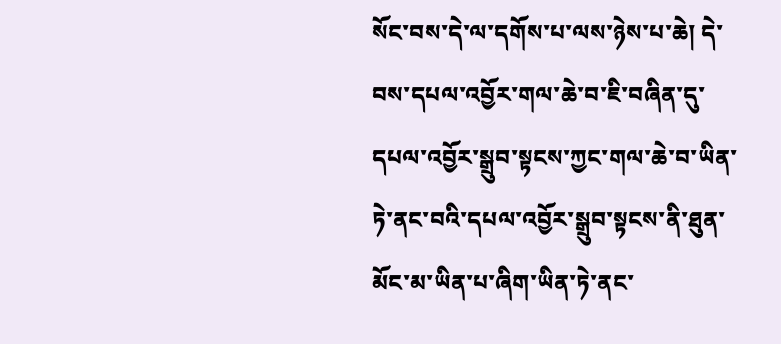སོང་བས་དེ་ལ་དགོས་པ་ལས་ཉེས་པ་ཆེ། དེ་བས་དཔལ་འབྱོར་གལ་ཆེ་བ་ཇི་བཞིན་དུ་དཔལ་འབྱོར་སྒྲུབ་སྟངས་ཀྱང་གལ་ཆེ་བ་ཡིན་ཏེ་ནང་བའི་དཔལ་འབྱོར་སྒྲུབ་སྟངས་ནི་ཐུན་མོང་མ་ཡིན་པ་ཞིག་ཡིན་ཏེ་ནང་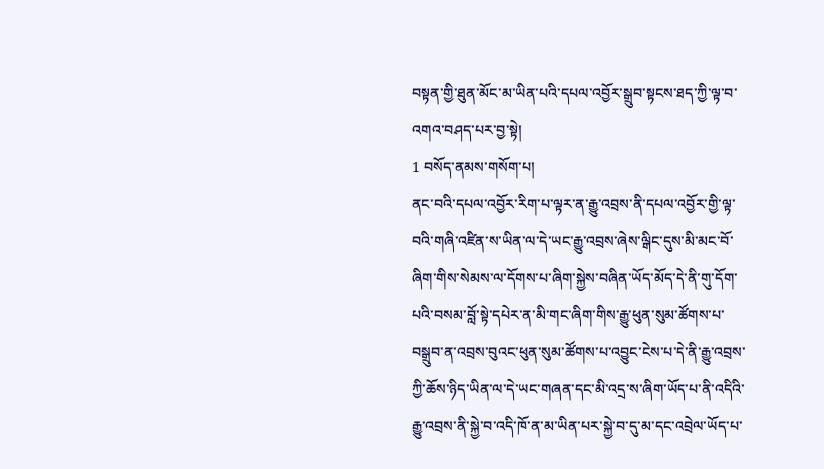བསྟན་གྱི་ཐུན་མོང་མ་ཡིན་པའི་དཔལ་འབྱོར་སྒྲུབ་སྟངས་ཐད་ཀྱི་ལྟ་བ་འགའ་བཤད་པར་བྱ་སྟེ།
1 བསོད་ནམས་གསོག་པ།
ནང་བའི་དཔལ་འབྱོར་རིག་པ་ལྟར་ན་རྒྱུ་འབྲས་ནི་དཔལ་འབྱོར་གྱི་ལྟ་བའི་གཞི་འཛིན་ས་ཡིན་ལ་དེ་ཡང་རྒྱུ་འབྲས་ཞེས་ལྒིང་དུས་མི་མང་བོ་ཞིག་གིས་སེམས་ལ་དོགས་པ་ཞིག་སྐྱེས་བཞིན་ཡོད་མོད་དེ་ནི་གུ་དོག་པའི་བསམ་བློ་སྟེ་དཔེར་ན་མི་གང་ཞིག་གིས་རྒྱུ་ཕུན་སུམ་ཚོགས་པ་བསྒྲུབ་ན་འབྲས་བུའང་ཕུན་སུམ་ཚོགས་པ་འབྱུང་ངེས་པ་དེ་ནི་རྒྱུ་འབྲས་ཀྱི་ཆོས་ཉིད་ཡིན་ལ་དེ་ཡང་གཞན་དང་མི་འདྲ་ས་ཞིག་ཡོད་པ་ནི་འདིའི་རྒྱུ་འབྲས་ནི་སྐྱེ་བ་འདི་ཁོ་ན་མ་ཡིན་པར་སྐྱེ་བ་དུ་མ་དང་འབྲེལ་ཡོད་པ་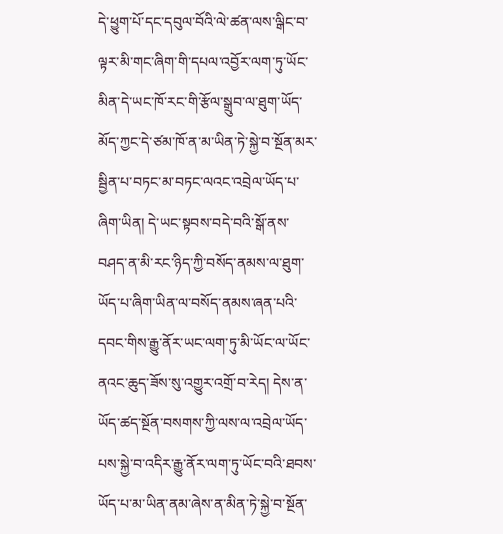དེ་ཕྱུག་པོ་དང་དབུལ་བོའི་ལེ་ཚན་ལས་ལྒིང་བ་ལྟར་མི་གང་ཞིག་གི་དཔལ་འབྱོར་ལག་ཏུ་ཡོང་མིན་དེ་ཡང་ཁོ་རང་གི་རྩོལ་སྒྲུབ་ལ་ཐུག་ཡོད་མོད་ཀྱང་དེ་ཙམ་ཁོ་ན་མ་ཡིན་ཏེ་སྐྱེ་བ་སྔོན་མར་སྦྱིན་པ་བཏང་མ་བཏང་ལའང་འབྲེལ་ཡོད་པ་ཞིག་ཡིན། དེ་ཡང་སྟབས་བདེ་བའི་སྒོ་ནས་བཤད་ན་མི་རང་ཉིད་ཀྱི་བསོད་ནམས་ལ་ཐུག་ཡོད་པ་ཞིག་ཡིན་ལ་བསོད་ནམས་ཞན་པའི་དབང་གིས་རྒྱུ་ནོར་ཡང་ལག་ཏུ་མི་ཡོང་ལ་ཡོང་ནའང་ཆུད་ཟོས་སུ་འགྱུར་འགྲོ་བ་རེད། དེས་ན་ཡོད་ཚད་སྔོན་བསགས་ཀྱི་ལས་ལ་འབྲེལ་ཡོད་པས་སྐྱེ་བ་འདིར་རྒྱུ་ནོར་ལག་ཏུ་ཡོང་བའི་ཐབས་ཡོད་པ་མ་ཡིན་ནམ་ཞེས་ན་མིན་ཏེ་སྐྱེ་བ་སྔོན་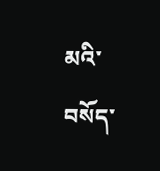མའི་བསོད་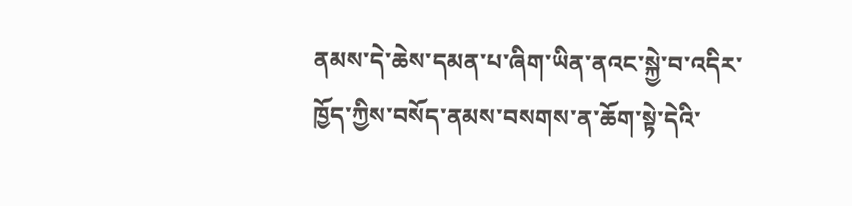ནམས་དེ་ཆེས་དམན་པ་ཞིག་ཡིན་ནའང་སྐྱེ་བ་འདིར་ཁྱོད་ཀྱིས་བསོད་ནམས་བསགས་ན་ཆོག་སྟེ་དེའི་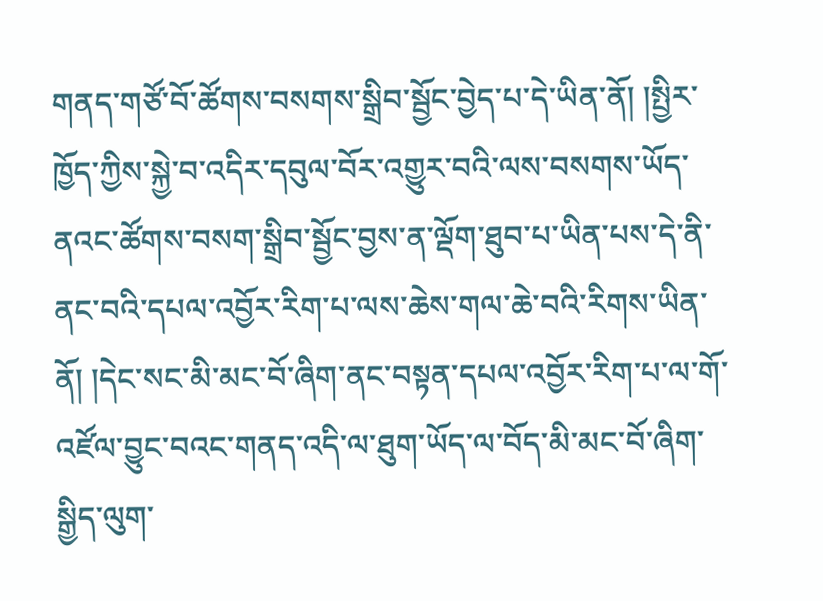གནད་གཙོ་བོ་ཚོགས་བསགས་སྒྲིབ་སྦྱོང་བྱེད་པ་དེ་ཡིན་ནོ། །སྤྱིར་ཁྱོད་ཀྱིས་སྐྱེ་བ་འདིར་དབུལ་བོར་འགྱུར་བའི་ལས་བསགས་ཡོད་ནའང་ཚོགས་བསག་སྒྲིབ་སྦྱོང་བྱས་ན་ལྡོག་ཐུབ་པ་ཡིན་པས་དེ་ནི་ནང་བའི་དཔལ་འབྱོར་རིག་པ་ལས་ཆེས་གལ་ཆེ་བའི་རིགས་ཡིན་ནོ། །དེང་སང་མི་མང་བོ་ཞིག་ནང་བསྟན་དཔལ་འབྱོར་རིག་པ་ལ་གོ་འཛོལ་བྱུང་བའང་གནད་འདི་ལ་ཐུག་ཡོད་ལ་བོད་མི་མང་བོ་ཞིག་སྒྱིད་ལུག་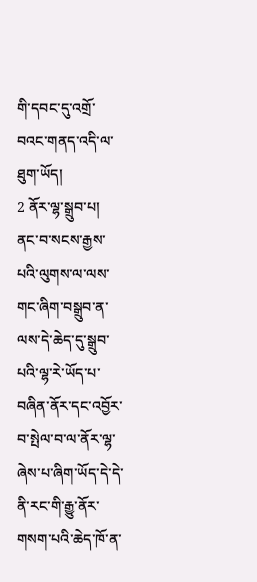གི་དབང་དུ་འགྲོ་བའང་གནད་འདི་ལ་ཐུག་ཡོད།
2 ནོར་ལྷ་སྒྲུབ་པ།
ནང་བ་སངས་རྒྱས་པའི་ལུགས་ལ་ལས་གང་ཞིག་བསྒྲུབ་ན་ལས་དེ་ཆེད་དུ་སྒྲུབ་པའི་ལྷ་རེ་ཡོད་པ་བཞིན་ནོར་དང་འབྱོར་བ་སྤེལ་བ་ལ་ནོར་ལྷ་ཞེས་པ་ཞིག་ཡོད་དེ་དེ་ནི་རང་གི་རྒྱུ་ནོར་གསག་པའི་ཆེད་ཁོ་ན་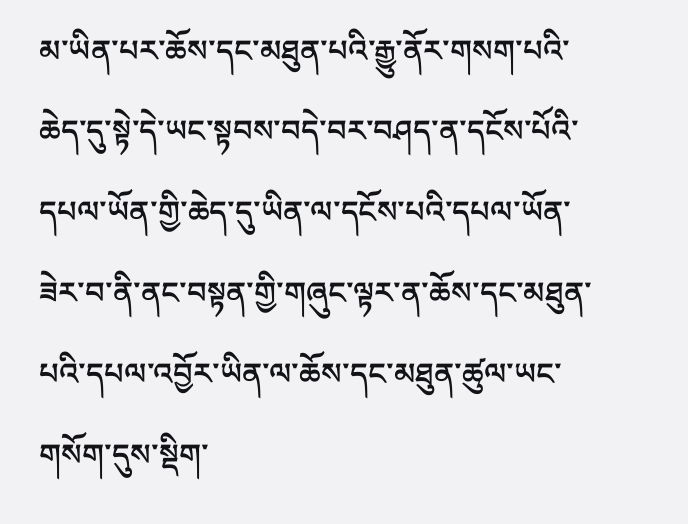མ་ཡིན་པར་ཆོས་དང་མཐུན་པའི་རྒྱུ་ནོར་གསག་པའི་ཆེད་དུ་སྟེ་དེ་ཡང་སྟབས་བདེ་བར་བཤད་ན་དངོས་པོའི་དཔལ་ཡོན་གྱི་ཆེད་དུ་ཡིན་ལ་དངོས་པའི་དཔལ་ཡོན་ཟེར་བ་ནི་ནང་བསྟན་གྱི་གཞུང་ལྟར་ན་ཆོས་དང་མཐུན་པའི་དཔལ་འབྱོར་ཡིན་ལ་ཆོས་དང་མཐུན་ཚུལ་ཡང་གསོག་དུས་སྡིག་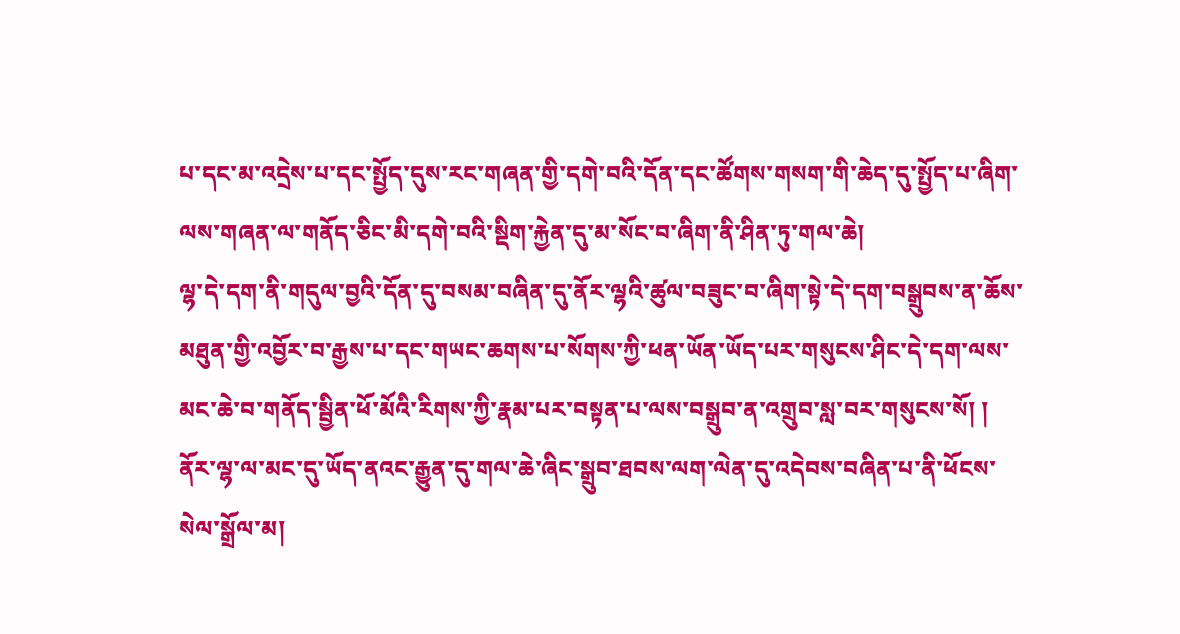པ་དང་མ་འདྲེས་པ་དང་སྤྱོད་དུས་རང་གཞན་གྱི་དགེ་བའི་དོན་དང་ཚོགས་གསག་གི་ཆེད་དུ་སྤྱོད་པ་ཞིག་ལས་གཞན་ལ་གནོད་ཅིང་མི་དགེ་བའི་སྡིག་རྐྱེན་དུ་མ་སོང་བ་ཞིག་ནི་ཤིན་ཏུ་གལ་ཆེ།
ལྷ་དེ་དག་ནི་གདུལ་བྱའི་དོན་དུ་བསམ་བཞིན་དུ་ནོར་ལྷའི་ཚུལ་བཟུང་བ་ཞིག་སྟེ་དེ་དག་བསྒྲུབས་ན་ཆོས་མཐུན་གྱི་འབྱོར་བ་རྒྱས་པ་དང་གཡང་ཆགས་པ་སོགས་ཀྱི་ཕན་ཡོན་ཡོད་པར་གསུངས་ཤིང་དེ་དག་ལས་མང་ཆེ་བ་གནོད་སྦྱིན་ཕོ་མོའི་རིགས་ཀྱི་རྣམ་པར་བསྟན་པ་ལས་བསྒྲུབ་ན་འགྲུབ་སླ་བར་གསུངས་སོ། །
ནོར་ལྷ་ལ་མང་དུ་ཡོད་ནའང་རྒྱུན་དུ་གལ་ཆེ་ཞིང་སྒྲུབ་ཐབས་ལག་ལེན་དུ་འདེབས་བཞིན་པ་ནི་ཕོངས་སེལ་སྒྲོལ་མ།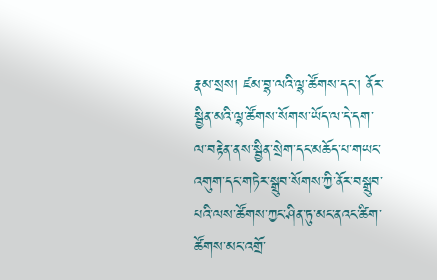རྣམ་སྲས། ཛམ་བྷ་ལའི་ལྷ་ཚོགས་དང་། ནོར་སྦྱིན་མའི་ལྷ་ཚོགས་སོགས་ཡོད་ལ་དེ་དག་ལ་བརྟེན་ནས་སྦྱིན་སྲེག་དང་མཆོད་པ་གཡང་འགུག་དང་གཏེར་སྒྲུབ་སོགས་ཀྱི་ནོར་བསྒྲུབ་པའི་ལས་ཚོགས་ཀྱང་ཤིན་ཏུ་མང་ནའང་ཚིག་ཚོགས་མང་འགྲོ་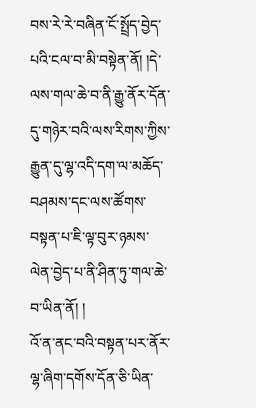བས་རེ་རེ་བཞིན་ངོ་སྤྲོད་བྱེད་པའི་ངལ་བ་མི་བསྟེན་ནོ། །དེ་ལས་གལ་ཆེ་བ་ནི་རྒྱུ་ནོར་དོན་དུ་གཉེར་བའི་ལས་རིགས་ཀྱིས་རྒྱུན་དུ་ལྷ་འདི་དག་ལ་མཆོད་བཤམས་དང་ལས་ཚོགས་བསྟན་པ་ཇི་ལྟ་བུར་ཉམས་ལེན་བྱེད་པ་ནི་ཤིན་ཏུ་གལ་ཆེ་བ་ཡིན་ནོ། །
འོ་ན་ནང་བའི་བསྟན་པར་ནོར་ལྷ་ཞིག་དགོས་དོན་ཅི་ཡིན་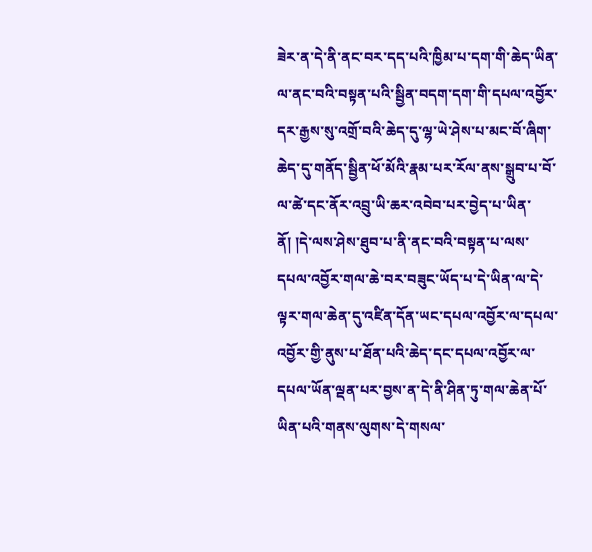ཟེར་ན་དེ་ནི་ནང་བར་དད་པའི་ཁྱིམ་པ་དག་གི་ཆེད་ཡིན་ལ་ནང་བའི་བསྟན་པའི་སྦྱིན་བདག་དག་གི་དཔལ་འབྱོར་དར་རྒྱས་སུ་འགྲོ་བའི་ཆེད་དུ་ལྷ་ཡེ་ཤེས་པ་མང་བོ་ཞིག་ཆེད་དུ་གནོད་སྦྱིན་ཕོ་མོའི་རྣམ་པར་རོལ་ནས་སྒྲུབ་པ་བོ་ལ་ཚེ་དང་ནོར་འབྲུ་ཡི་ཆར་འབེབ་པར་བྱེད་པ་ཡིན་ནོ། །དེ་ལས་ཤེས་ཐུབ་པ་ནི་ནང་བའི་བསྟན་པ་ལས་དཔལ་འབྱོར་གལ་ཆེ་བར་བཟུང་ཡོད་པ་དེ་ཡིན་ལ་དེ་ལྟར་གལ་ཆེན་དུ་འཛིན་དོན་ཡང་དཔལ་འབྱོར་ལ་དཔལ་འབྱོར་གྱི་ནུས་པ་ཐོན་པའི་ཆེད་དང་དཔལ་འབྱོར་ལ་དཔལ་ཡོན་ལྡན་པར་བྱས་ན་དེ་ནི་ཤིན་ཏུ་གལ་ཆེན་པོ་ཡིན་པའི་གནས་ལུགས་དེ་གསལ་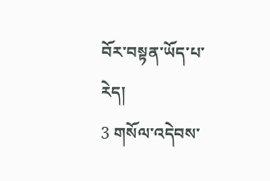བོར་བསྟན་ཡོད་པ་རེད།
3 གསོལ་འདེབས་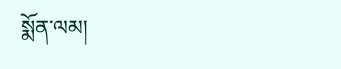སྨོན་ལམ།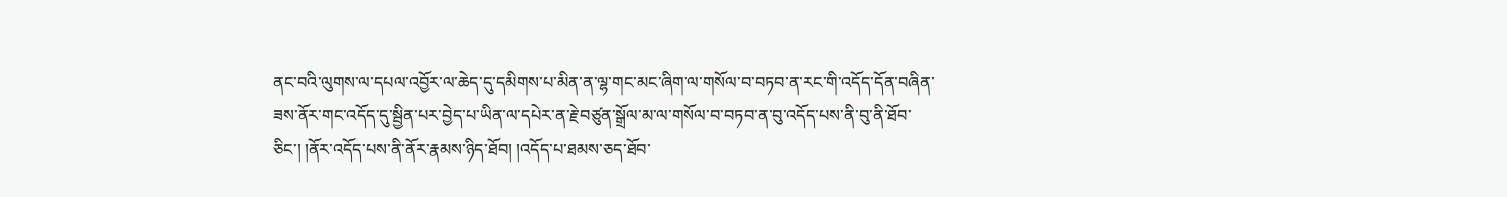ནང་བའི་ལུགས་ལ་དཔལ་འབྱོར་ལ་ཆེད་དུ་དམིགས་པ་མིན་ན་ལྷ་གང་མང་ཞིག་ལ་གསོལ་བ་བཏབ་ན་རང་གི་འདོད་དོན་བཞིན་ཟས་ནོར་གང་འདོད་དུ་སྦྱིན་པར་བྱེད་པ་ཡིན་ལ་དཔེར་ན་རྗེ་བཙུན་སྒྲོལ་མ་ལ་གསོལ་བ་བཏབ་ན་བུ་འདོད་པས་ནི་བུ་ནི་ཐོབ་ཅིང་། །ནོར་འདོད་པས་ནི་ནོར་རྣམས་ཉིད་ཐོབ། །འདོད་པ་ཐམས་ཅད་ཐོབ་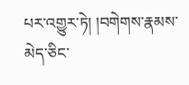པར་འགྱུར་ཏེ། །བགེགས་རྣམས་མེད་ཅིང་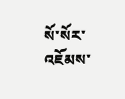སོ་སོར་འཇོམས་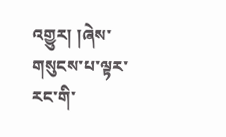འགྱུར། །ཞེས་གསུངས་པ་ལྟར་རང་གི་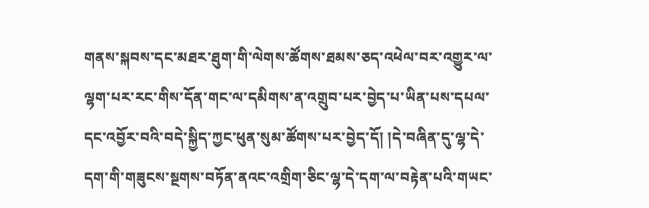གནས་སྐབས་དང་མཐར་ཐུག་གི་ལེགས་ཚོགས་ཐམས་ཅད་འཕེལ་བར་འགྱུར་ལ་ལྷག་པར་རང་གིས་དོན་གང་ལ་དམིགས་ན་འགྲུབ་པར་བྱེད་པ་ཡིན་པས་དཔལ་དང་འབྱོར་བའི་བདེ་སྐྱིད་ཀྱང་ཕུན་སུམ་ཚོགས་པར་བྱེད་དོ། །དེ་བཞིན་དུ་ལྷ་དེ་དག་གི་གཟུངས་སྔགས་བཏོན་ནའང་འགྲིག་ཅིང་ལྷ་དེ་དག་ལ་བརྟེན་པའི་གཡང་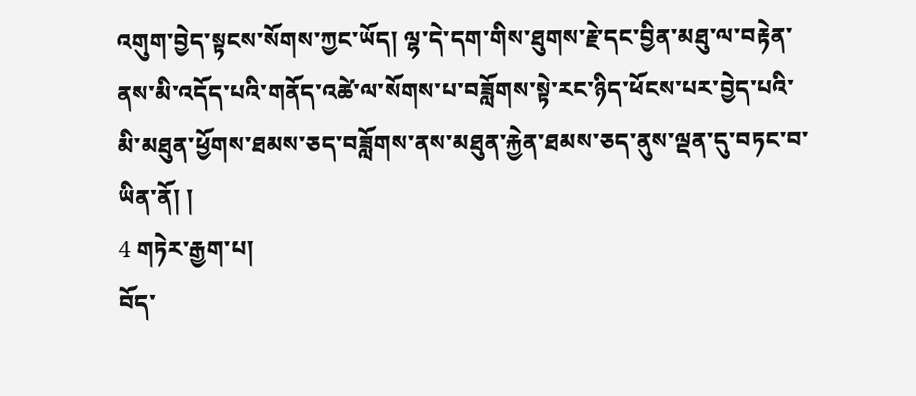འགུག་བྱེད་སྟངས་སོགས་ཀྱང་ཡོད། ལྷ་དེ་དག་གིས་ཐུགས་རྗེ་དང་བྱིན་མཐུ་ལ་བརྟེན་ནས་མི་འདོད་པའི་གནོད་འཚེ་ལ་སོགས་པ་བཟློགས་སྟེ་རང་ཉིད་ཕོངས་པར་བྱེད་པའི་མི་མཐུན་ཕྱོགས་ཐམས་ཅད་བཟློགས་ནས་མཐུན་རྐྱེན་ཐམས་ཅད་ནུས་ལྡན་དུ་བཏང་བ་ཡིན་ནོ། །
4 གཏེར་རྒྱག་པ།
བོད་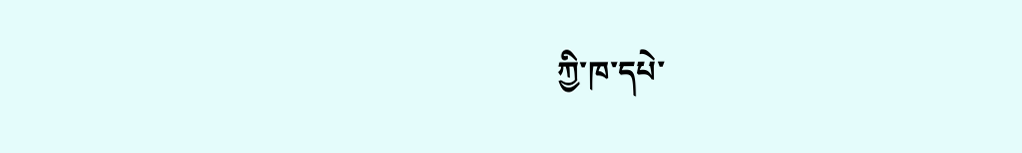ཀྱི་ཁ་དཔེ་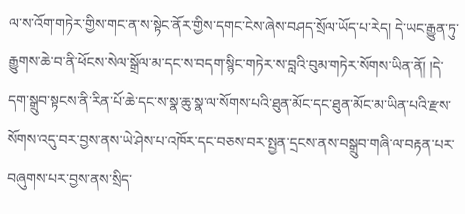ལ་ས་འོག་གཏེར་གྱིས་གང་ན་ས་སྟེང་ནོར་གྱིས་དགང་ངེས་ཞེས་བཤད་སྲོལ་ཡོད་པ་རེད། དེ་ཡང་རྒྱུན་ཏུ་རྒྱུགས་ཆེ་བ་ནི་ཕོངས་སེལ་སྒྲོལ་མ་དང་ས་བདག་སྙིང་གཏེར་ས་བླའི་བུམ་གཏེར་སོགས་ཡིན་ནོ། །དེ་དག་སྒྲུབ་སྟངས་ནི་རིན་པོ་ཆེ་དང་ས་སྣ་ཆུ་སྣ་ལ་སོགས་པའི་ཐུན་མོང་དང་ཐུན་མོང་མ་ཡིན་པའི་རྫས་སོགས་འདུ་བར་བྱས་ནས་ཡེ་ཤེས་པ་འཁོར་དང་བཅས་བར་སྤྱན་དྲངས་ནས་བསྒྲུབ་གཞི་ལ་བརྟན་པར་བཞུགས་པར་བྱས་ནས་སྲིད་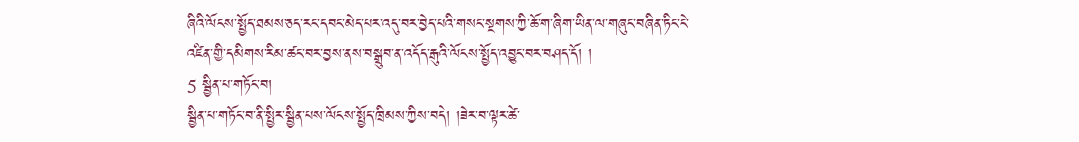ཞིའི་ལོངས་སྤྱོད་ཐམས་ཅད་རང་དབང་མེད་པར་འདུ་བར་བྱེད་པའི་གསང་སྔགས་ཀྱི་ཆོ་ག་ཞིག་ཡིན་ལ་གཞུང་བཞིན་ཏིང་ངེ་འཛིན་གྱི་དམིགས་རིམ་ཚང་བར་བྱས་ནས་བསྒྲུབ་ན་འདོད་རྒུའི་ལོངས་སྤྱོད་འབྱུང་བར་བཤད་དོ། །
5 སྦྱིན་པ་གཏོང་བ།
སྦྱིན་པ་གཏོང་བ་ནི་སྤྱིར་སྦྱིན་པས་ལོངས་སྤྱོད་ཁྲིམས་ཀྱིས་བདེ། །ཟེར་བ་ལྟར་ཚེ་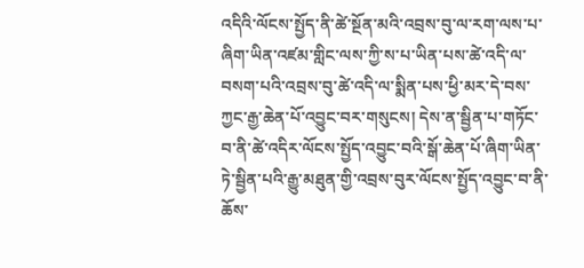འདིའི་ལོངས་སྤྱོད་ནི་ཚེ་སྔོན་མའི་འབྲས་བུ་ལ་རག་ལས་པ་ཞིག་ཡིན་འཛམ་གླིང་ལས་ཀྱི་ས་པ་ཡིན་པས་ཚེ་འདི་ལ་བསག་པའི་འབྲས་བུ་ཚེ་འདི་ལ་སྨིན་པས་ཕྱི་མར་དེ་བས་ཀྱང་རྒྱ་ཆེན་པོ་འབྱུང་བར་གསུངས། དེས་ན་སྦྱིན་པ་གཏོང་བ་ནི་ཚེ་འདིར་ལོངས་སྤྱོད་འབྱུང་བའི་སྒོ་ཆེན་པོ་ཞིག་ཡིན་ཏེ་སྦྱིན་པའི་རྒྱུ་མཐུན་གྱི་འབྲས་བུར་ལོངས་སྤྱོད་འབྱུང་བ་ནི་ཆོས་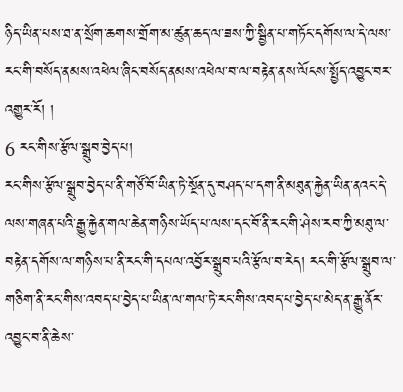ཉིད་ཡིན་པས་ཐ་ན་སྲོག་ཆགས་གྲོག་མ་ཚུན་ཆད་ལ་ཟས་ཀྱི་སྦྱིན་པ་གཏོང་དགོས་ལ་དེ་ལས་རང་གི་བསོད་ནམས་འཕེལ་ཞིང་བསོད་ནམས་འཕེལ་བ་ལ་བརྟེན་ནས་ལོངས་སྤྱོད་འབྱུང་བར་འགྱུར་རོ། །
6 རང་གིས་རྩོལ་སྒྲུབ་བྱེད་པ།
རང་གིས་རྩོལ་སྒྲུབ་བྱེད་པ་ནི་གཙོ་བོ་ཡིན་ཏེ་སྔོན་དུ་བཤད་པ་དག་ནི་མཐུན་རྐྱེན་ཡིན་ནའང་དེ་ལས་གཞན་པའི་རྒྱུ་རྐྱེན་གལ་ཆེན་གཉིས་ཡོད་པ་ལས་དང་བོ་ནི་རང་གི་ཤེས་རབ་ཀྱི་མཐུ་ལ་བརྟེན་དགོས་ལ་གཉིས་པ་ནི་རང་གི་དཔལ་འབྱོར་སྒྲུབ་པའི་རྩོལ་བ་རེད། རང་གི་རྩོལ་སྒྲུབ་ལ་གཅིག་ནི་རང་གིས་འབད་པ་བྱེད་པ་ཡིན་ལ་གལ་ཏེ་རང་གིས་འབད་པ་བྱེད་པ་མེད་ན་རྒྱུ་ནོར་འབྱུང་བ་ནི་ཆེས་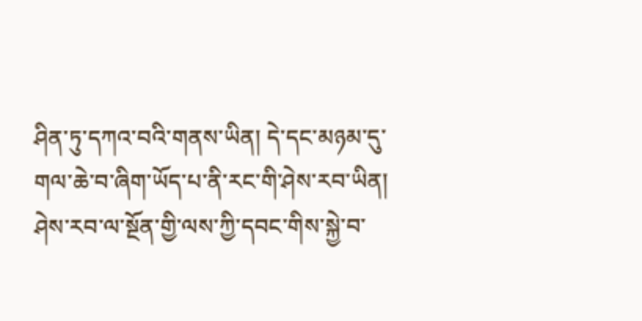ཤིན་ཏུ་དཀའ་བའི་གནས་ཡིན། དེ་དང་མཉམ་དུ་གལ་ཆེ་བ་ཞིག་ཡོད་པ་ནི་རང་གི་ཤེས་རབ་ཡིན། ཤེས་རབ་ལ་སྔོན་གྱི་ལས་ཀྱི་དབང་གིས་སྐྱེ་བ་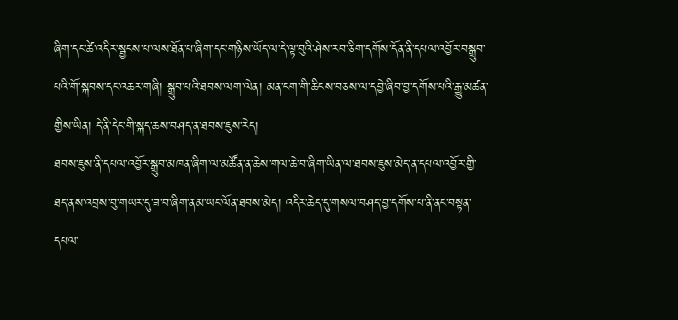ཞིག་དང་ཚེ་འདིར་སྦྱངས་པ་ལས་ཐོན་པ་ཞིག་དང་གཉིས་ཡོད་ལ་དེ་ལྟ་བུའི་ཤེས་རབ་ཅིག་དགོས་དོན་ནི་དཔལ་འབྱོར་བསྒྲུབ་པའི་གོ་སྐབས་དང་འཆར་གཞི། སྒྲུབ་པའི་ཐབས་ལག་ལེན། མན་ངག་གི་ཆིངས་བཅས་ལ་དབྱེ་ཞིབ་བྱ་དགོས་པའི་རྒྱུ་མཚན་གྱིས་ཡིན། དེ་ནི་དེང་གི་སྐད་ཆས་བཤད་ན་ཐབས་ཇུས་རེད།
ཐབས་ཇུས་ནི་དཔལ་འབྱོར་སྒྲུབ་མཁན་ཞིག་ལ་མཚོན་ན་ཆེས་གལ་ཆེ་བ་ཞིག་ཡིན་ལ་ཐབས་ཇུས་མེད་ན་དཔལ་འབྱོར་གྱི་ཐད་ནས་འབྲས་བུ་གཡར་དུ་ཟ་བ་ཞིག་ནམ་ཡང་ལོན་ཐབས་མེད། འདིར་ཆེད་དུ་གསལ་བཤད་བྱ་དགོས་པ་ནི་ནང་བསྟན་དཔལ་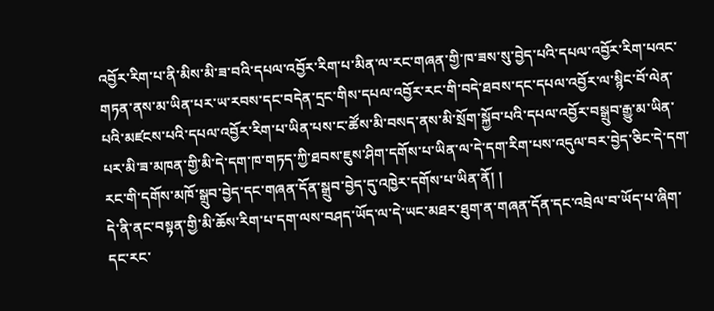འབྱོར་རིག་པ་ནི་མིས་མི་ཟ་བའི་དཔལ་འབྱོར་རིག་པ་མིན་ལ་རང་གཞན་གྱི་ཁ་ཟས་སུ་བྱེད་པའི་དཔལ་འབྱོར་རིག་པའང་གཏན་ནས་མ་ཡིན་པར་ཡ་རབས་དང་བདེན་དྲང་གིས་དཔལ་འབྱོར་རང་གི་བདེ་ཐབས་དང་དཔལ་འབྱོར་ལ་སྙིང་བོ་ལེན་པའི་མཛངས་པའི་དཔལ་འབྱོར་རིག་པ་ཡིན་པས་ང་ཚོས་མི་བསད་ནས་མི་སྲོག་སྐྱོབ་པའི་དཔལ་འབྱོར་བསྒྲུབ་རྒྱུ་མ་ཡིན་པར་མི་ཟ་མཁན་གྱི་མི་དེ་དག་ཁ་གཏད་ཀྱི་ཐབས་ཇུས་ཤིག་དགོས་པ་ཡིན་ལ་དེ་དག་རིག་པས་འདུལ་བར་བྱེད་ཅིང་དེ་དག་རང་གི་དགོས་མཁོ་སྒྲུབ་བྱེད་དང་གཞན་དོན་སྒྲུབ་བྱེད་དུ་འཁྱེར་དགོས་པ་ཡིན་ནོ། །
དེ་ནི་ནང་བསྟན་གྱི་མི་ཆོས་རིག་པ་དག་ལས་བཤད་ཡོད་ལ་དེ་ཡང་མཐར་ཐུག་ན་གཞན་དོན་དང་འབྲེལ་བ་ཡོད་པ་ཞིག་དང་རང་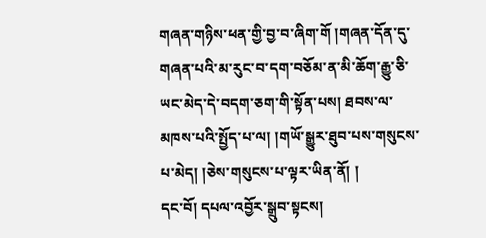གཞན་གཉིས་ཕན་གྱི་བྱ་བ་ཞིག་གོ །གཞན་དོན་དུ་གཞན་པའི་མ་རུང་བ་དག་བཅོམ་ན་མི་ཆོག་རྒྱུ་ཅི་ཡང་མེད་དེ་བདག་ཅག་གི་སྟོན་པས། ཐབས་ལ་མཁས་པའི་སྤྱོད་པ་ལ། །གཡོ་སྒྱུར་ཐུབ་པས་གསུངས་པ་མེད། །ཅེས་གསུངས་པ་ལྟར་ཡིན་ནོ། །
དང་བོ། དཔལ་འབྱོར་སྒྲུབ་སྟངས།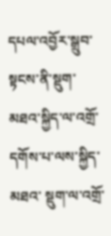དཔལ་འབྱོར་སྒྲུབ་སྟངས་ནི་སྡུག་མཐའ་སྐྱིད་ལ་འགྲོ་དགོས་པ་ལས་སྐྱིད་མཐའ་ སྡུག་ལ་འགྲོ་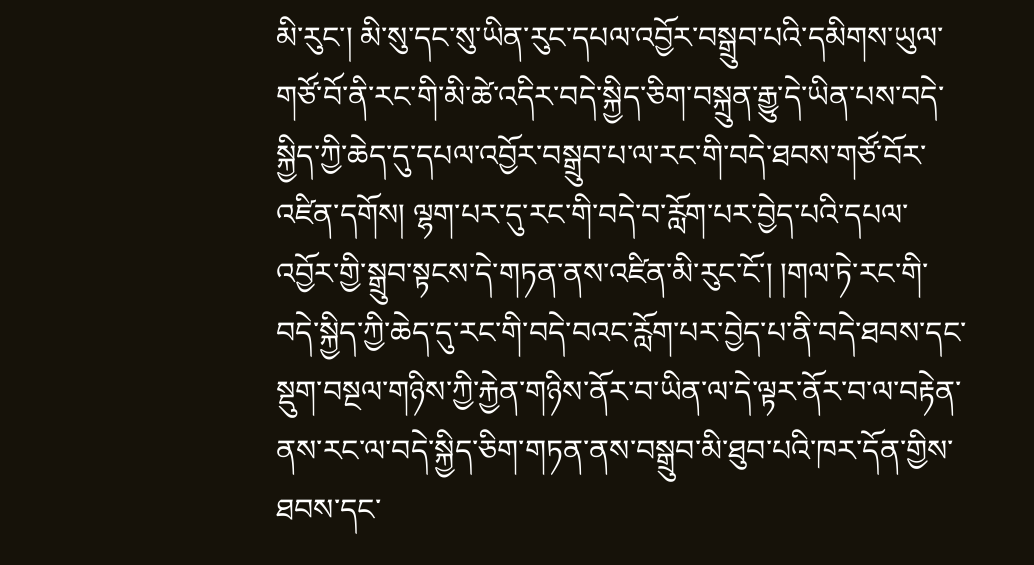མི་རུང་། མི་སུ་དང་སུ་ཡིན་རུང་དཔལ་འབྱོར་བསྒྲུབ་པའི་དམིགས་ཡུལ་གཙོ་བོ་ནི་རང་གི་མི་ཚེ་འདིར་བདེ་སྐྱིད་ཅིག་བསྐྲུན་རྒྱུ་དེ་ཡིན་པས་བདེ་སྐྱིད་ཀྱི་ཆེད་དུ་དཔལ་འབྱོར་བསྒྲུབ་པ་ལ་རང་གི་བདེ་ཐབས་གཙོ་བོར་འཛིན་དགོས། ལྷག་པར་དུ་རང་གི་བདེ་བ་རློག་པར་བྱེད་པའི་དཔལ་འབྱོར་གྱི་སྒྲུབ་སྟངས་དེ་གཏན་ནས་འཛིན་མི་རུང་ངོ་། །གལ་ཏེ་རང་གི་བདེ་སྐྱིད་ཀྱི་ཆེད་དུ་རང་གི་བདེ་བའང་རློག་པར་བྱེད་པ་ནི་བདེ་ཐབས་དང་སྡུག་བསྔལ་གཉིས་ཀྱི་རྐྱེན་གཉིས་ནོར་བ་ཡིན་ལ་དེ་ལྟར་ནོར་བ་ལ་བརྟེན་ནས་རང་ལ་བདེ་སྐྱིད་ཅིག་གཏན་ནས་བསྒྲུབ་མི་ཐུབ་པའི་ཁར་དོན་གྱིས་ཐབས་དང་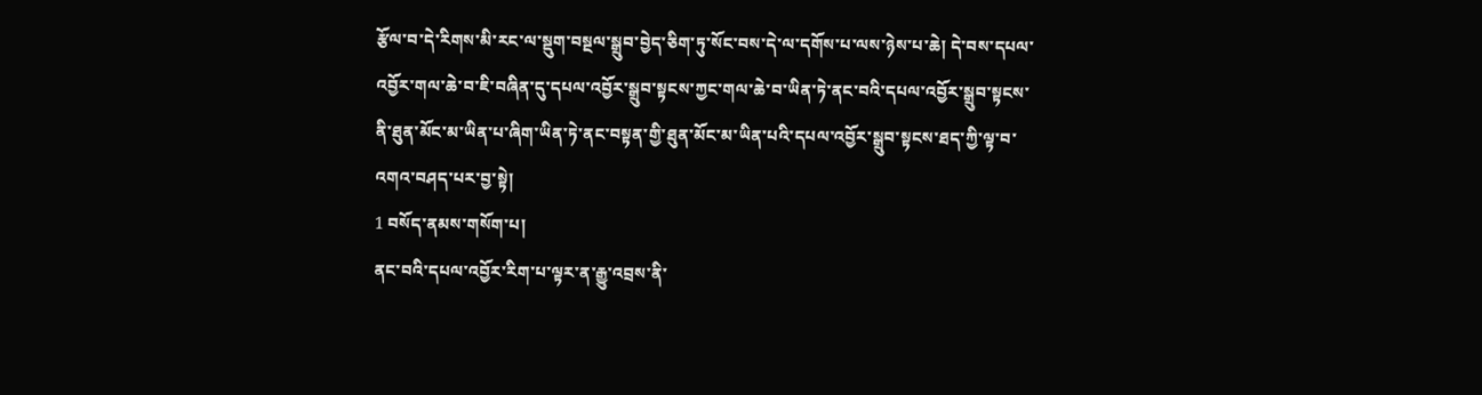རྩོལ་བ་དེ་རིགས་མི་རང་ལ་སྡུག་བསྔལ་སྒྲུབ་བྱེད་ཅིག་ཏུ་སོང་བས་དེ་ལ་དགོས་པ་ལས་ཉེས་པ་ཆེ། དེ་བས་དཔལ་འབྱོར་གལ་ཆེ་བ་ཇི་བཞིན་དུ་དཔལ་འབྱོར་སྒྲུབ་སྟངས་ཀྱང་གལ་ཆེ་བ་ཡིན་ཏེ་ནང་བའི་དཔལ་འབྱོར་སྒྲུབ་སྟངས་ནི་ཐུན་མོང་མ་ཡིན་པ་ཞིག་ཡིན་ཏེ་ནང་བསྟན་གྱི་ཐུན་མོང་མ་ཡིན་པའི་དཔལ་འབྱོར་སྒྲུབ་སྟངས་ཐད་ཀྱི་ལྟ་བ་འགའ་བཤད་པར་བྱ་སྟེ།
1 བསོད་ནམས་གསོག་པ།
ནང་བའི་དཔལ་འབྱོར་རིག་པ་ལྟར་ན་རྒྱུ་འབྲས་ནི་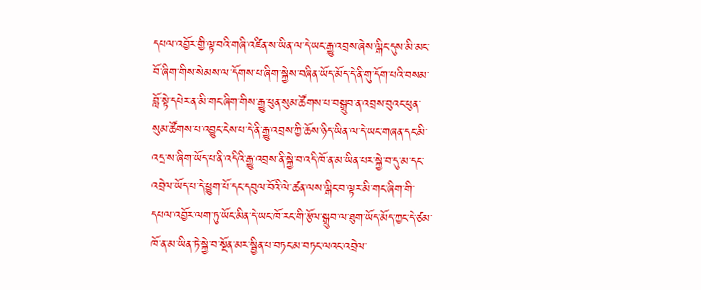དཔལ་འབྱོར་གྱི་ལྟ་བའི་གཞི་འཛིན་ས་ཡིན་ལ་དེ་ཡང་རྒྱུ་འབྲས་ཞེས་ལྒིང་དུས་མི་མང་བོ་ཞིག་གིས་སེམས་ལ་དོགས་པ་ཞིག་སྐྱེས་བཞིན་ཡོད་མོད་དེ་ནི་གུ་དོག་པའི་བསམ་བློ་སྟེ་དཔེར་ན་མི་གང་ཞིག་གིས་རྒྱུ་ཕུན་སུམ་ཚོགས་པ་བསྒྲུབ་ན་འབྲས་བུའང་ཕུན་སུམ་ཚོགས་པ་འབྱུང་ངེས་པ་དེ་ནི་རྒྱུ་འབྲས་ཀྱི་ཆོས་ཉིད་ཡིན་ལ་དེ་ཡང་གཞན་དང་མི་འདྲ་ས་ཞིག་ཡོད་པ་ནི་འདིའི་རྒྱུ་འབྲས་ནི་སྐྱེ་བ་འདི་ཁོ་ན་མ་ཡིན་པར་སྐྱེ་བ་དུ་མ་དང་འབྲེལ་ཡོད་པ་དེ་ཕྱུག་པོ་དང་དབུལ་བོའི་ལེ་ཚན་ལས་ལྒིང་བ་ལྟར་མི་གང་ཞིག་གི་དཔལ་འབྱོར་ལག་ཏུ་ཡོང་མིན་དེ་ཡང་ཁོ་རང་གི་རྩོལ་སྒྲུབ་ལ་ཐུག་ཡོད་མོད་ཀྱང་དེ་ཙམ་ཁོ་ན་མ་ཡིན་ཏེ་སྐྱེ་བ་སྔོན་མར་སྦྱིན་པ་བཏང་མ་བཏང་ལའང་འབྲེལ་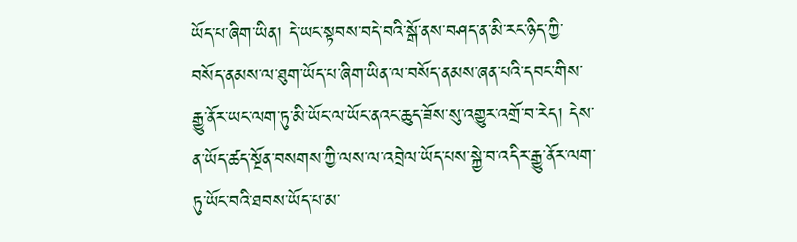ཡོད་པ་ཞིག་ཡིན། དེ་ཡང་སྟབས་བདེ་བའི་སྒོ་ནས་བཤད་ན་མི་རང་ཉིད་ཀྱི་བསོད་ནམས་ལ་ཐུག་ཡོད་པ་ཞིག་ཡིན་ལ་བསོད་ནམས་ཞན་པའི་དབང་གིས་རྒྱུ་ནོར་ཡང་ལག་ཏུ་མི་ཡོང་ལ་ཡོང་ནའང་ཆུད་ཟོས་སུ་འགྱུར་འགྲོ་བ་རེད། དེས་ན་ཡོད་ཚད་སྔོན་བསགས་ཀྱི་ལས་ལ་འབྲེལ་ཡོད་པས་སྐྱེ་བ་འདིར་རྒྱུ་ནོར་ལག་ཏུ་ཡོང་བའི་ཐབས་ཡོད་པ་མ་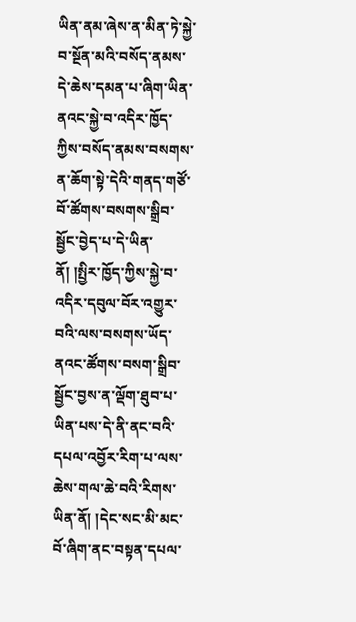ཡིན་ནམ་ཞེས་ན་མིན་ཏེ་སྐྱེ་བ་སྔོན་མའི་བསོད་ནམས་དེ་ཆེས་དམན་པ་ཞིག་ཡིན་ནའང་སྐྱེ་བ་འདིར་ཁྱོད་ཀྱིས་བསོད་ནམས་བསགས་ན་ཆོག་སྟེ་དེའི་གནད་གཙོ་བོ་ཚོགས་བསགས་སྒྲིབ་སྦྱོང་བྱེད་པ་དེ་ཡིན་ནོ། །སྤྱིར་ཁྱོད་ཀྱིས་སྐྱེ་བ་འདིར་དབུལ་བོར་འགྱུར་བའི་ལས་བསགས་ཡོད་ནའང་ཚོགས་བསག་སྒྲིབ་སྦྱོང་བྱས་ན་ལྡོག་ཐུབ་པ་ཡིན་པས་དེ་ནི་ནང་བའི་དཔལ་འབྱོར་རིག་པ་ལས་ཆེས་གལ་ཆེ་བའི་རིགས་ཡིན་ནོ། །དེང་སང་མི་མང་བོ་ཞིག་ནང་བསྟན་དཔལ་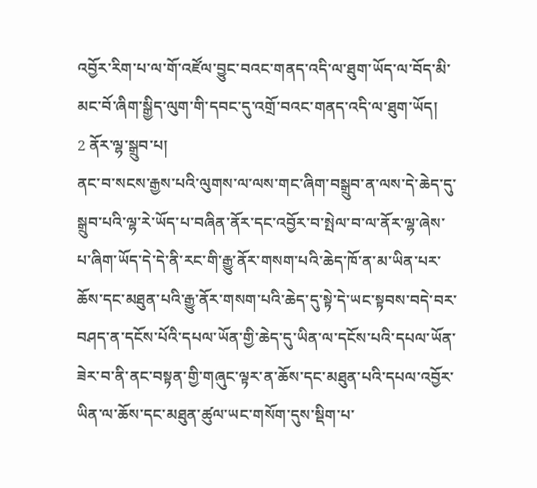འབྱོར་རིག་པ་ལ་གོ་འཛོལ་བྱུང་བའང་གནད་འདི་ལ་ཐུག་ཡོད་ལ་བོད་མི་མང་བོ་ཞིག་སྒྱིད་ལུག་གི་དབང་དུ་འགྲོ་བའང་གནད་འདི་ལ་ཐུག་ཡོད།
2 ནོར་ལྷ་སྒྲུབ་པ།
ནང་བ་སངས་རྒྱས་པའི་ལུགས་ལ་ལས་གང་ཞིག་བསྒྲུབ་ན་ལས་དེ་ཆེད་དུ་སྒྲུབ་པའི་ལྷ་རེ་ཡོད་པ་བཞིན་ནོར་དང་འབྱོར་བ་སྤེལ་བ་ལ་ནོར་ལྷ་ཞེས་པ་ཞིག་ཡོད་དེ་དེ་ནི་རང་གི་རྒྱུ་ནོར་གསག་པའི་ཆེད་ཁོ་ན་མ་ཡིན་པར་ཆོས་དང་མཐུན་པའི་རྒྱུ་ནོར་གསག་པའི་ཆེད་དུ་སྟེ་དེ་ཡང་སྟབས་བདེ་བར་བཤད་ན་དངོས་པོའི་དཔལ་ཡོན་གྱི་ཆེད་དུ་ཡིན་ལ་དངོས་པའི་དཔལ་ཡོན་ཟེར་བ་ནི་ནང་བསྟན་གྱི་གཞུང་ལྟར་ན་ཆོས་དང་མཐུན་པའི་དཔལ་འབྱོར་ཡིན་ལ་ཆོས་དང་མཐུན་ཚུལ་ཡང་གསོག་དུས་སྡིག་པ་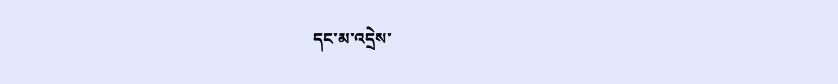དང་མ་འདྲེས་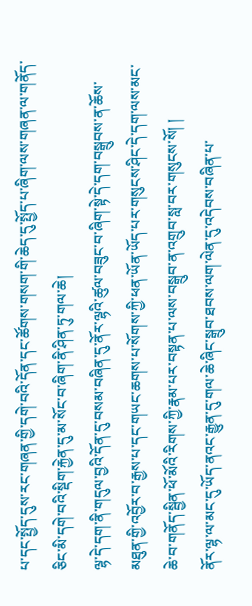པ་དང་སྤྱོད་དུས་རང་གཞན་གྱི་དགེ་བའི་དོན་དང་ཚོགས་གསག་གི་ཆེད་དུ་སྤྱོད་པ་ཞིག་ལས་གཞན་ལ་གནོད་ཅིང་མི་དགེ་བའི་སྡིག་རྐྱེན་དུ་མ་སོང་བ་ཞིག་ནི་ཤིན་ཏུ་གལ་ཆེ།
ལྷ་དེ་དག་ནི་གདུལ་བྱའི་དོན་དུ་བསམ་བཞིན་དུ་ནོར་ལྷའི་ཚུལ་བཟུང་བ་ཞིག་སྟེ་དེ་དག་བསྒྲུབས་ན་ཆོས་མཐུན་གྱི་འབྱོར་བ་རྒྱས་པ་དང་གཡང་ཆགས་པ་སོགས་ཀྱི་ཕན་ཡོན་ཡོད་པར་གསུངས་ཤིང་དེ་དག་ལས་མང་ཆེ་བ་གནོད་སྦྱིན་ཕོ་མོའི་རིགས་ཀྱི་རྣམ་པར་བསྟན་པ་ལས་བསྒྲུབ་ན་འགྲུབ་སླ་བར་གསུངས་སོ། །
ནོར་ལྷ་ལ་མང་དུ་ཡོད་ནའང་རྒྱུན་དུ་གལ་ཆེ་ཞིང་སྒྲུབ་ཐབས་ལག་ལེན་དུ་འདེབས་བཞིན་པ་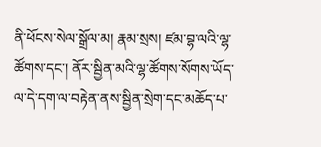ནི་ཕོངས་སེལ་སྒྲོལ་མ། རྣམ་སྲས། ཛམ་བྷ་ལའི་ལྷ་ཚོགས་དང་། ནོར་སྦྱིན་མའི་ལྷ་ཚོགས་སོགས་ཡོད་ལ་དེ་དག་ལ་བརྟེན་ནས་སྦྱིན་སྲེག་དང་མཆོད་པ་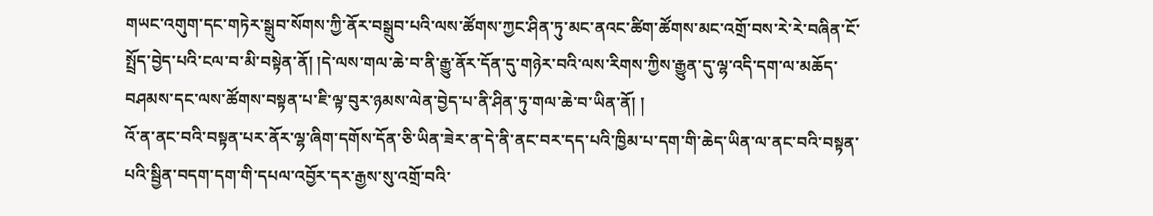གཡང་འགུག་དང་གཏེར་སྒྲུབ་སོགས་ཀྱི་ནོར་བསྒྲུབ་པའི་ལས་ཚོགས་ཀྱང་ཤིན་ཏུ་མང་ནའང་ཚིག་ཚོགས་མང་འགྲོ་བས་རེ་རེ་བཞིན་ངོ་སྤྲོད་བྱེད་པའི་ངལ་བ་མི་བསྟེན་ནོ། །དེ་ལས་གལ་ཆེ་བ་ནི་རྒྱུ་ནོར་དོན་དུ་གཉེར་བའི་ལས་རིགས་ཀྱིས་རྒྱུན་དུ་ལྷ་འདི་དག་ལ་མཆོད་བཤམས་དང་ལས་ཚོགས་བསྟན་པ་ཇི་ལྟ་བུར་ཉམས་ལེན་བྱེད་པ་ནི་ཤིན་ཏུ་གལ་ཆེ་བ་ཡིན་ནོ། །
འོ་ན་ནང་བའི་བསྟན་པར་ནོར་ལྷ་ཞིག་དགོས་དོན་ཅི་ཡིན་ཟེར་ན་དེ་ནི་ནང་བར་དད་པའི་ཁྱིམ་པ་དག་གི་ཆེད་ཡིན་ལ་ནང་བའི་བསྟན་པའི་སྦྱིན་བདག་དག་གི་དཔལ་འབྱོར་དར་རྒྱས་སུ་འགྲོ་བའི་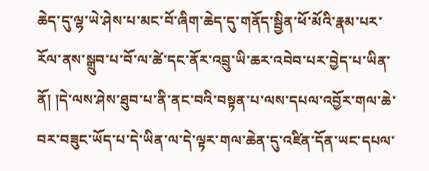ཆེད་དུ་ལྷ་ཡེ་ཤེས་པ་མང་བོ་ཞིག་ཆེད་དུ་གནོད་སྦྱིན་ཕོ་མོའི་རྣམ་པར་རོལ་ནས་སྒྲུབ་པ་བོ་ལ་ཚེ་དང་ནོར་འབྲུ་ཡི་ཆར་འབེབ་པར་བྱེད་པ་ཡིན་ནོ། །དེ་ལས་ཤེས་ཐུབ་པ་ནི་ནང་བའི་བསྟན་པ་ལས་དཔལ་འབྱོར་གལ་ཆེ་བར་བཟུང་ཡོད་པ་དེ་ཡིན་ལ་དེ་ལྟར་གལ་ཆེན་དུ་འཛིན་དོན་ཡང་དཔལ་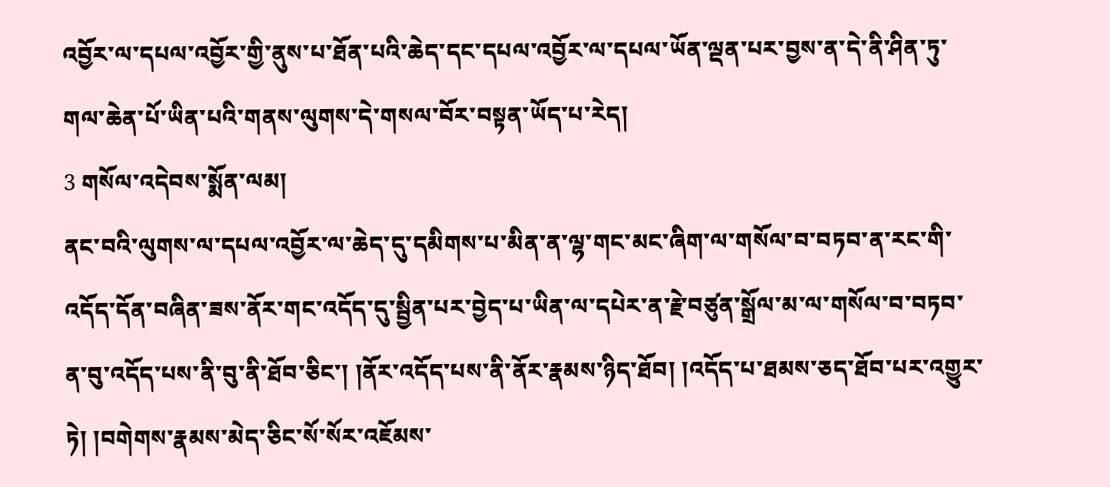འབྱོར་ལ་དཔལ་འབྱོར་གྱི་ནུས་པ་ཐོན་པའི་ཆེད་དང་དཔལ་འབྱོར་ལ་དཔལ་ཡོན་ལྡན་པར་བྱས་ན་དེ་ནི་ཤིན་ཏུ་གལ་ཆེན་པོ་ཡིན་པའི་གནས་ལུགས་དེ་གསལ་བོར་བསྟན་ཡོད་པ་རེད།
3 གསོལ་འདེབས་སྨོན་ལམ།
ནང་བའི་ལུགས་ལ་དཔལ་འབྱོར་ལ་ཆེད་དུ་དམིགས་པ་མིན་ན་ལྷ་གང་མང་ཞིག་ལ་གསོལ་བ་བཏབ་ན་རང་གི་འདོད་དོན་བཞིན་ཟས་ནོར་གང་འདོད་དུ་སྦྱིན་པར་བྱེད་པ་ཡིན་ལ་དཔེར་ན་རྗེ་བཙུན་སྒྲོལ་མ་ལ་གསོལ་བ་བཏབ་ན་བུ་འདོད་པས་ནི་བུ་ནི་ཐོབ་ཅིང་། །ནོར་འདོད་པས་ནི་ནོར་རྣམས་ཉིད་ཐོབ། །འདོད་པ་ཐམས་ཅད་ཐོབ་པར་འགྱུར་ཏེ། །བགེགས་རྣམས་མེད་ཅིང་སོ་སོར་འཇོམས་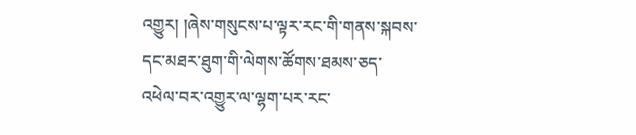འགྱུར། །ཞེས་གསུངས་པ་ལྟར་རང་གི་གནས་སྐབས་དང་མཐར་ཐུག་གི་ལེགས་ཚོགས་ཐམས་ཅད་འཕེལ་བར་འགྱུར་ལ་ལྷག་པར་རང་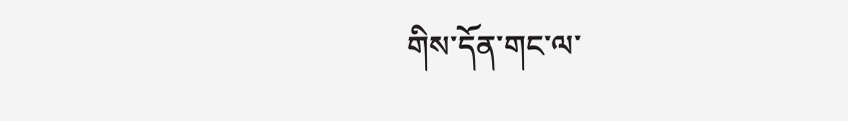གིས་དོན་གང་ལ་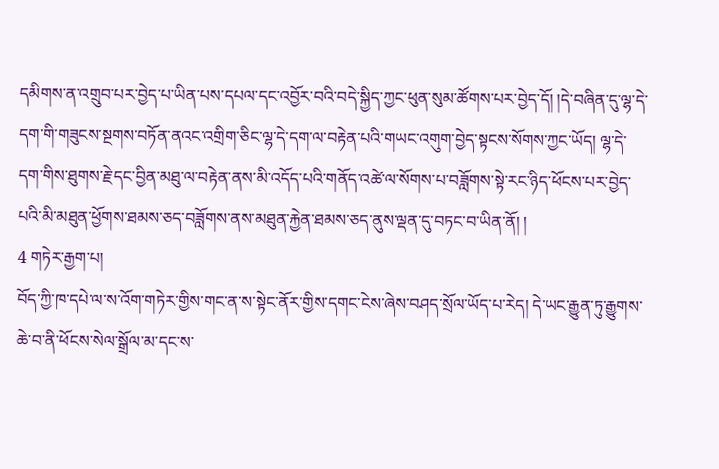དམིགས་ན་འགྲུབ་པར་བྱེད་པ་ཡིན་པས་དཔལ་དང་འབྱོར་བའི་བདེ་སྐྱིད་ཀྱང་ཕུན་སུམ་ཚོགས་པར་བྱེད་དོ། །དེ་བཞིན་དུ་ལྷ་དེ་དག་གི་གཟུངས་སྔགས་བཏོན་ནའང་འགྲིག་ཅིང་ལྷ་དེ་དག་ལ་བརྟེན་པའི་གཡང་འགུག་བྱེད་སྟངས་སོགས་ཀྱང་ཡོད། ལྷ་དེ་དག་གིས་ཐུགས་རྗེ་དང་བྱིན་མཐུ་ལ་བརྟེན་ནས་མི་འདོད་པའི་གནོད་འཚེ་ལ་སོགས་པ་བཟློགས་སྟེ་རང་ཉིད་ཕོངས་པར་བྱེད་པའི་མི་མཐུན་ཕྱོགས་ཐམས་ཅད་བཟློགས་ནས་མཐུན་རྐྱེན་ཐམས་ཅད་ནུས་ལྡན་དུ་བཏང་བ་ཡིན་ནོ། །
4 གཏེར་རྒྱག་པ།
བོད་ཀྱི་ཁ་དཔེ་ལ་ས་འོག་གཏེར་གྱིས་གང་ན་ས་སྟེང་ནོར་གྱིས་དགང་ངེས་ཞེས་བཤད་སྲོལ་ཡོད་པ་རེད། དེ་ཡང་རྒྱུན་ཏུ་རྒྱུགས་ཆེ་བ་ནི་ཕོངས་སེལ་སྒྲོལ་མ་དང་ས་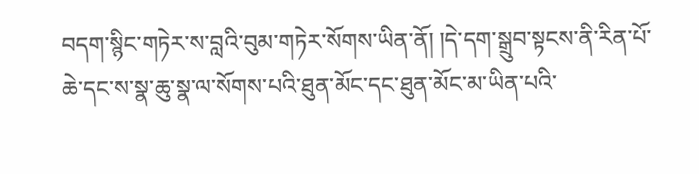བདག་སྙིང་གཏེར་ས་བླའི་བུམ་གཏེར་སོགས་ཡིན་ནོ། །དེ་དག་སྒྲུབ་སྟངས་ནི་རིན་པོ་ཆེ་དང་ས་སྣ་ཆུ་སྣ་ལ་སོགས་པའི་ཐུན་མོང་དང་ཐུན་མོང་མ་ཡིན་པའི་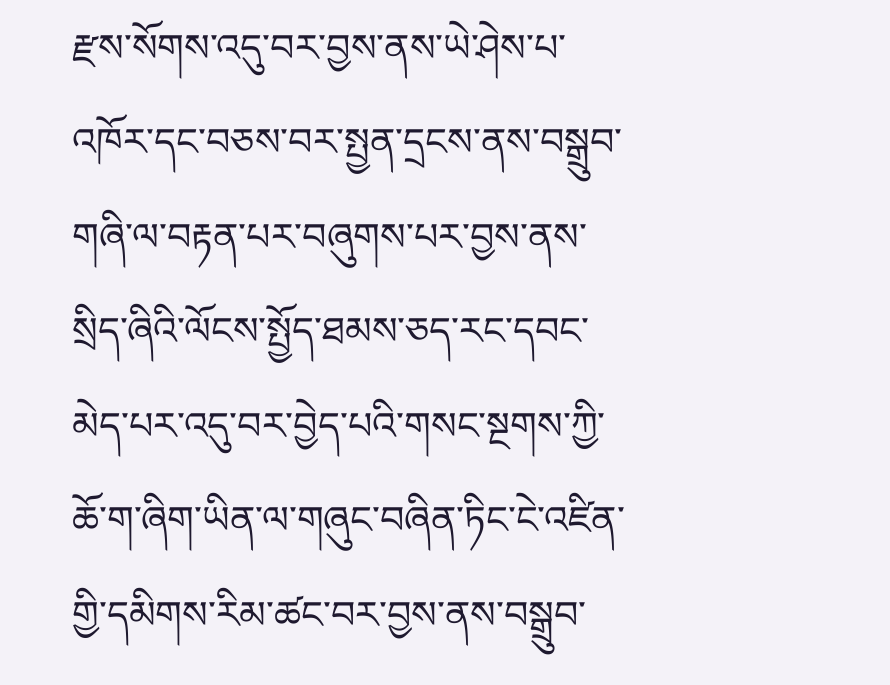རྫས་སོགས་འདུ་བར་བྱས་ནས་ཡེ་ཤེས་པ་འཁོར་དང་བཅས་བར་སྤྱན་དྲངས་ནས་བསྒྲུབ་གཞི་ལ་བརྟན་པར་བཞུགས་པར་བྱས་ནས་སྲིད་ཞིའི་ལོངས་སྤྱོད་ཐམས་ཅད་རང་དབང་མེད་པར་འདུ་བར་བྱེད་པའི་གསང་སྔགས་ཀྱི་ཆོ་ག་ཞིག་ཡིན་ལ་གཞུང་བཞིན་ཏིང་ངེ་འཛིན་གྱི་དམིགས་རིམ་ཚང་བར་བྱས་ནས་བསྒྲུབ་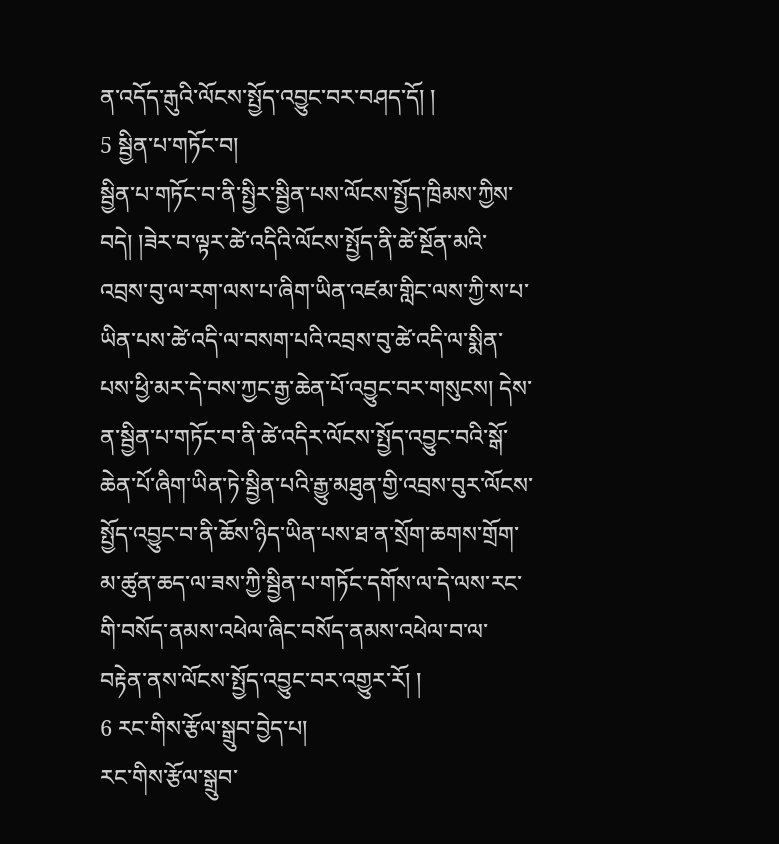ན་འདོད་རྒུའི་ལོངས་སྤྱོད་འབྱུང་བར་བཤད་དོ། །
5 སྦྱིན་པ་གཏོང་བ།
སྦྱིན་པ་གཏོང་བ་ནི་སྤྱིར་སྦྱིན་པས་ལོངས་སྤྱོད་ཁྲིམས་ཀྱིས་བདེ། །ཟེར་བ་ལྟར་ཚེ་འདིའི་ལོངས་སྤྱོད་ནི་ཚེ་སྔོན་མའི་འབྲས་བུ་ལ་རག་ལས་པ་ཞིག་ཡིན་འཛམ་གླིང་ལས་ཀྱི་ས་པ་ཡིན་པས་ཚེ་འདི་ལ་བསག་པའི་འབྲས་བུ་ཚེ་འདི་ལ་སྨིན་པས་ཕྱི་མར་དེ་བས་ཀྱང་རྒྱ་ཆེན་པོ་འབྱུང་བར་གསུངས། དེས་ན་སྦྱིན་པ་གཏོང་བ་ནི་ཚེ་འདིར་ལོངས་སྤྱོད་འབྱུང་བའི་སྒོ་ཆེན་པོ་ཞིག་ཡིན་ཏེ་སྦྱིན་པའི་རྒྱུ་མཐུན་གྱི་འབྲས་བུར་ལོངས་སྤྱོད་འབྱུང་བ་ནི་ཆོས་ཉིད་ཡིན་པས་ཐ་ན་སྲོག་ཆགས་གྲོག་མ་ཚུན་ཆད་ལ་ཟས་ཀྱི་སྦྱིན་པ་གཏོང་དགོས་ལ་དེ་ལས་རང་གི་བསོད་ནམས་འཕེལ་ཞིང་བསོད་ནམས་འཕེལ་བ་ལ་བརྟེན་ནས་ལོངས་སྤྱོད་འབྱུང་བར་འགྱུར་རོ། །
6 རང་གིས་རྩོལ་སྒྲུབ་བྱེད་པ།
རང་གིས་རྩོལ་སྒྲུབ་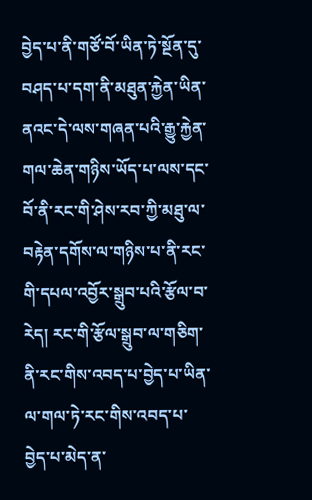བྱེད་པ་ནི་གཙོ་བོ་ཡིན་ཏེ་སྔོན་དུ་བཤད་པ་དག་ནི་མཐུན་རྐྱེན་ཡིན་ནའང་དེ་ལས་གཞན་པའི་རྒྱུ་རྐྱེན་གལ་ཆེན་གཉིས་ཡོད་པ་ལས་དང་བོ་ནི་རང་གི་ཤེས་རབ་ཀྱི་མཐུ་ལ་བརྟེན་དགོས་ལ་གཉིས་པ་ནི་རང་གི་དཔལ་འབྱོར་སྒྲུབ་པའི་རྩོལ་བ་རེད། རང་གི་རྩོལ་སྒྲུབ་ལ་གཅིག་ནི་རང་གིས་འབད་པ་བྱེད་པ་ཡིན་ལ་གལ་ཏེ་རང་གིས་འབད་པ་བྱེད་པ་མེད་ན་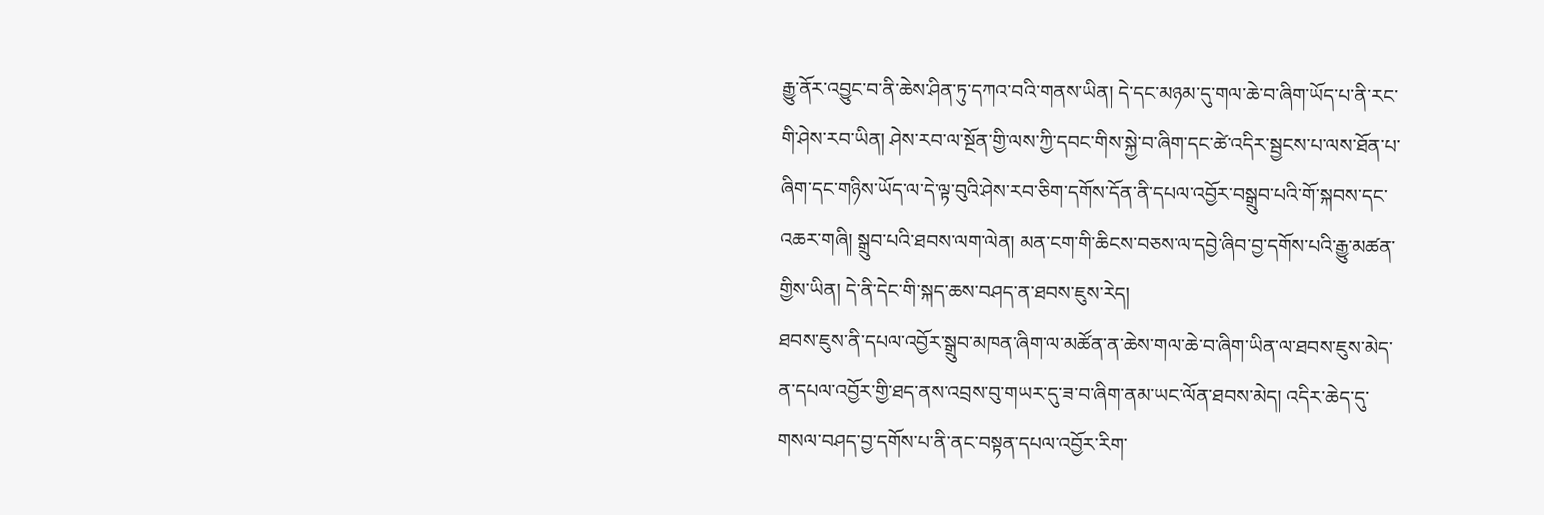རྒྱུ་ནོར་འབྱུང་བ་ནི་ཆེས་ཤིན་ཏུ་དཀའ་བའི་གནས་ཡིན། དེ་དང་མཉམ་དུ་གལ་ཆེ་བ་ཞིག་ཡོད་པ་ནི་རང་གི་ཤེས་རབ་ཡིན། ཤེས་རབ་ལ་སྔོན་གྱི་ལས་ཀྱི་དབང་གིས་སྐྱེ་བ་ཞིག་དང་ཚེ་འདིར་སྦྱངས་པ་ལས་ཐོན་པ་ཞིག་དང་གཉིས་ཡོད་ལ་དེ་ལྟ་བུའི་ཤེས་རབ་ཅིག་དགོས་དོན་ནི་དཔལ་འབྱོར་བསྒྲུབ་པའི་གོ་སྐབས་དང་འཆར་གཞི། སྒྲུབ་པའི་ཐབས་ལག་ལེན། མན་ངག་གི་ཆིངས་བཅས་ལ་དབྱེ་ཞིབ་བྱ་དགོས་པའི་རྒྱུ་མཚན་གྱིས་ཡིན། དེ་ནི་དེང་གི་སྐད་ཆས་བཤད་ན་ཐབས་ཇུས་རེད།
ཐབས་ཇུས་ནི་དཔལ་འབྱོར་སྒྲུབ་མཁན་ཞིག་ལ་མཚོན་ན་ཆེས་གལ་ཆེ་བ་ཞིག་ཡིན་ལ་ཐབས་ཇུས་མེད་ན་དཔལ་འབྱོར་གྱི་ཐད་ནས་འབྲས་བུ་གཡར་དུ་ཟ་བ་ཞིག་ནམ་ཡང་ལོན་ཐབས་མེད། འདིར་ཆེད་དུ་གསལ་བཤད་བྱ་དགོས་པ་ནི་ནང་བསྟན་དཔལ་འབྱོར་རིག་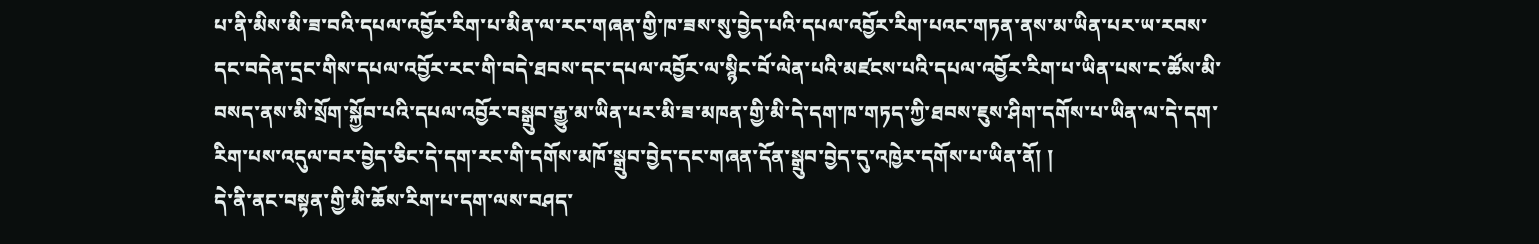པ་ནི་མིས་མི་ཟ་བའི་དཔལ་འབྱོར་རིག་པ་མིན་ལ་རང་གཞན་གྱི་ཁ་ཟས་སུ་བྱེད་པའི་དཔལ་འབྱོར་རིག་པའང་གཏན་ནས་མ་ཡིན་པར་ཡ་རབས་དང་བདེན་དྲང་གིས་དཔལ་འབྱོར་རང་གི་བདེ་ཐབས་དང་དཔལ་འབྱོར་ལ་སྙིང་བོ་ལེན་པའི་མཛངས་པའི་དཔལ་འབྱོར་རིག་པ་ཡིན་པས་ང་ཚོས་མི་བསད་ནས་མི་སྲོག་སྐྱོབ་པའི་དཔལ་འབྱོར་བསྒྲུབ་རྒྱུ་མ་ཡིན་པར་མི་ཟ་མཁན་གྱི་མི་དེ་དག་ཁ་གཏད་ཀྱི་ཐབས་ཇུས་ཤིག་དགོས་པ་ཡིན་ལ་དེ་དག་རིག་པས་འདུལ་བར་བྱེད་ཅིང་དེ་དག་རང་གི་དགོས་མཁོ་སྒྲུབ་བྱེད་དང་གཞན་དོན་སྒྲུབ་བྱེད་དུ་འཁྱེར་དགོས་པ་ཡིན་ནོ། །
དེ་ནི་ནང་བསྟན་གྱི་མི་ཆོས་རིག་པ་དག་ལས་བཤད་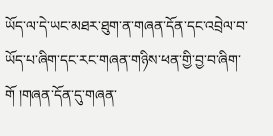ཡོད་ལ་དེ་ཡང་མཐར་ཐུག་ན་གཞན་དོན་དང་འབྲེལ་བ་ཡོད་པ་ཞིག་དང་རང་གཞན་གཉིས་ཕན་གྱི་བྱ་བ་ཞིག་གོ །གཞན་དོན་དུ་གཞན་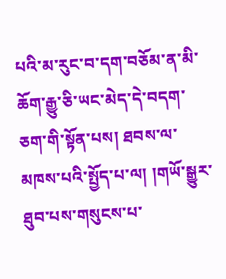པའི་མ་རུང་བ་དག་བཅོམ་ན་མི་ཆོག་རྒྱུ་ཅི་ཡང་མེད་དེ་བདག་ཅག་གི་སྟོན་པས། ཐབས་ལ་མཁས་པའི་སྤྱོད་པ་ལ། །གཡོ་སྒྱུར་ཐུབ་པས་གསུངས་པ་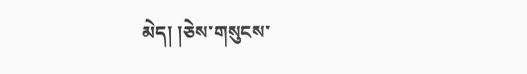མེད། །ཅེས་གསུངས་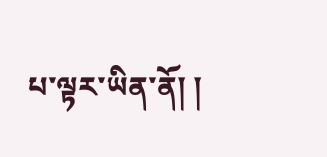པ་ལྟར་ཡིན་ནོ། །